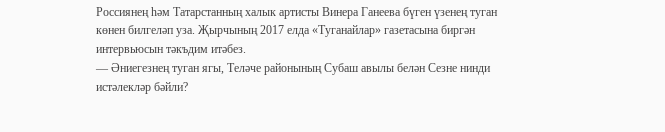Россиянең һәм Татарстанның халык артисты Винера Ганеева бүген үзенең туган көнен билгеләп уза. Җырчының 2017 елда «Туганайлар» газетасына биргән интервьюсын тәкъдим итәбез.
— Әниегезнең туган ягы, Теләче районының Субаш авылы белән Сезне нинди истәлекләр бәйли?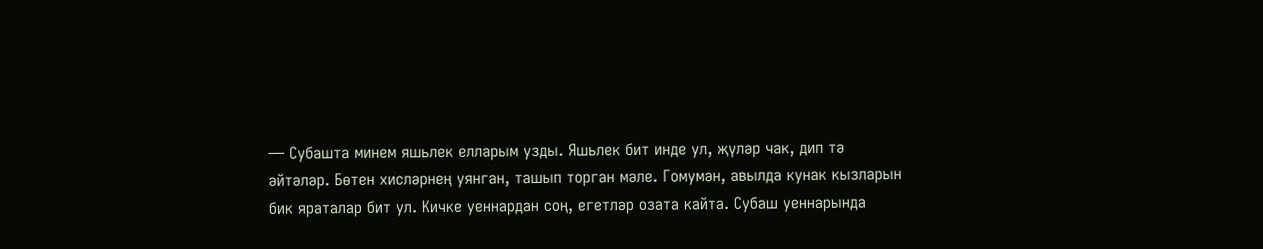— Субашта минем яшьлек елларым узды. Яшьлек бит инде ул, җүләр чак, дип тә әйтәләр. Бөтен хисләрнең уянган, ташып торган мәле. Гомумән, авылда кунак кызларын бик яраталар бит ул. Кичке уеннардан соң, егетләр озата кайта. Субаш уеннарында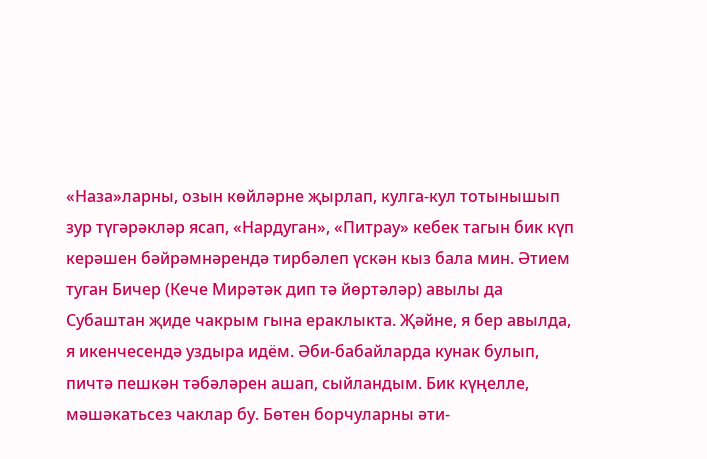«Наза»ларны, озын көйләрне җырлап, кулга-кул тотынышып зур түгәрәкләр ясап, «Нардуган», «Питрау» кебек тагын бик күп керәшен бәйрәмнәрендә тирбәлеп үскән кыз бала мин. Әтием туган Бичер (Кече Мирәтәк дип тә йөртәләр) авылы да Субаштан җиде чакрым гына ераклыкта. Җәйне, я бер авылда, я икенчесендә уздыра идём. Әби-бабайларда кунак булып, пичтә пешкән тәбәләрен ашап, сыйландым. Бик күңелле, мәшәкатьсез чаклар бу. Бөтен борчуларны әти-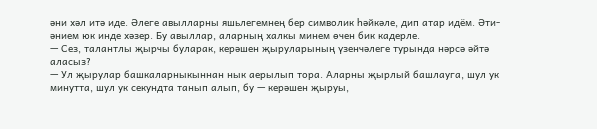әни хәл итә иде. Әлеге авылларны яшьлегемнең бер символик һәйкәле, дип атар идём. Әти-әнием юк инде хәзер. Бу авыллар, аларның халкы минем өчен бик кадерле.
— Сез, талантлы җырчы буларак, керәшен җыруларының үзенчәлеге турында нәрсә әйтә аласыз?
— Ул җырулар башкаларныкыннан нык аерылып тора. Аларны җырлый башлауга, шул ук минутта, шул ук секундта танып алып, бу — керәшен җыруы,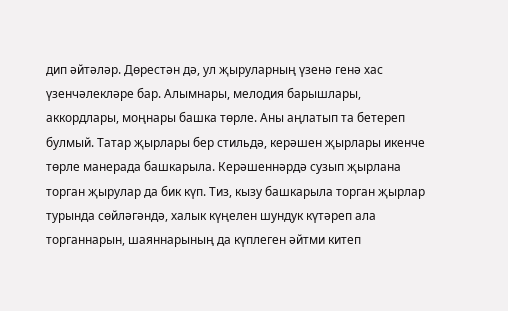дип әйтәләр. Дөрестән дә, ул җыруларның үзенә генә хас үзенчәлекләре бар. Алымнары, мелодия барышлары, аккордлары, моңнары башка төрле. Аны аңлатып та бетереп булмый. Татар җырлары бер стильдә, керәшен җырлары икенче төрле манерада башкарыла. Керәшеннәрдә сузып җырлана торган җырулар да бик күп. Тиз, кызу башкарыла торган җырлар турында сөйләгәндә, халык күңелен шундук күтәреп ала торганнарын, шаяннарының да күплеген әйтми китеп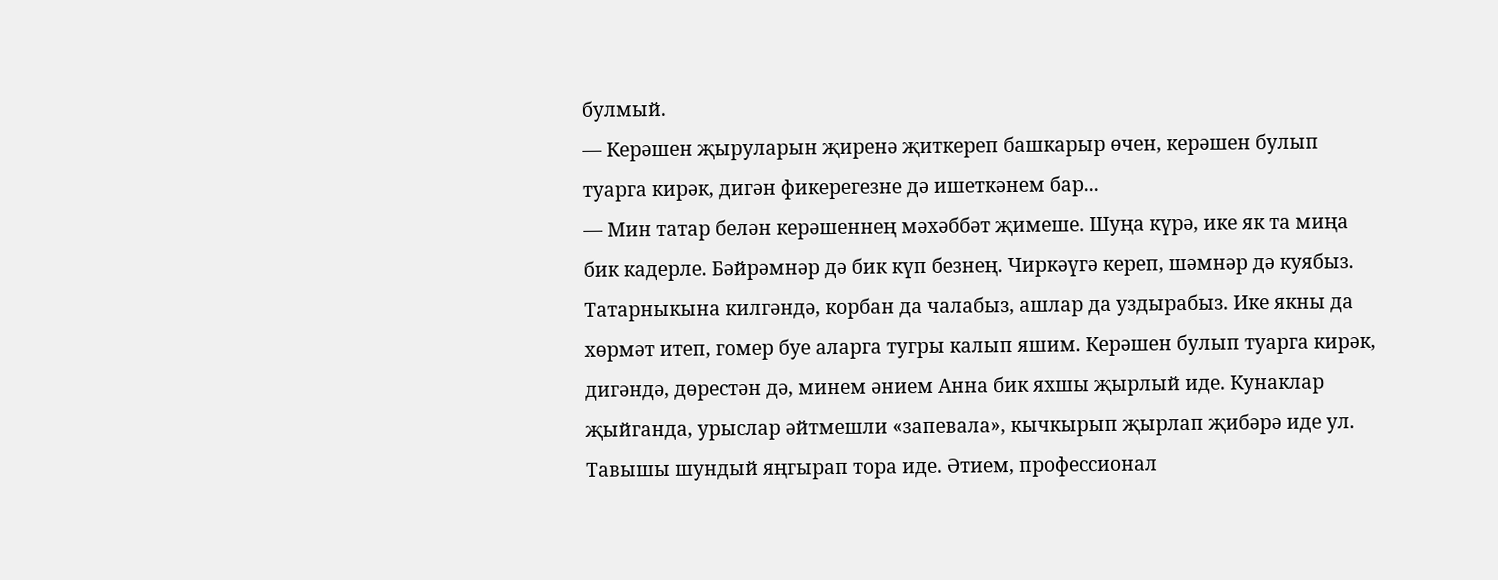булмый.
— Керәшен җыруларын җиренә җиткереп башкарыр өчен, керәшен булып туарга кирәк, дигән фикерегезне дә ишеткәнем бар...
— Мин татар белән керәшеннең мәхәббәт җимеше. Шуңа күрә, ике як та миңа бик кадерле. Бәйрәмнәр дә бик күп безнең. Чиркәүгә кереп, шәмнәр дә куябыз. Татарныкына килгәндә, корбан да чалабыз, ашлар да уздырабыз. Ике якны да хөрмәт итеп, гомер буе аларга тугры калып яшим. Керәшен булып туарга кирәк, дигәндә, дөрестән дә, минем әнием Анна бик яхшы җырлый иде. Кунаклар җыйганда, урыслар әйтмешли «запевала», кычкырып җырлап җибәрә иде ул. Тавышы шундый яңгырап тора иде. Әтием, профессионал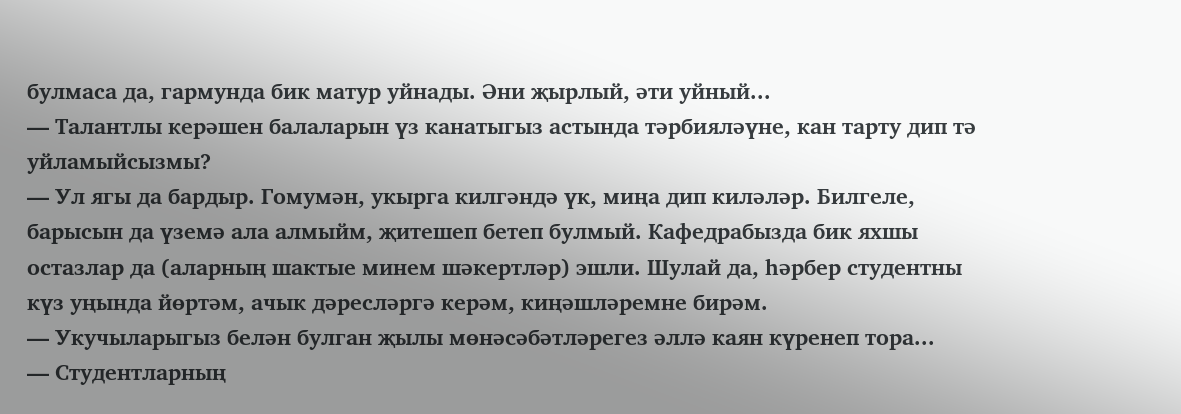булмаса да, гармунда бик матур уйнады. Әни җырлый, әти уйный...
— Талантлы керәшен балаларын үз канатыгыз астында тәрбияләүне, кан тарту дип тә уйламыйсызмы?
— Ул ягы да бардыр. Гомумән, укырга килгәндә үк, миңа дип киләләр. Билгеле, барысын да үземә ала алмыйм, җитешеп бетеп булмый. Кафедрабызда бик яхшы остазлар да (аларның шактые минем шәкертләр) эшли. Шулай да, һәрбер студентны күз уңында йөртәм, ачык дәресләргә керәм, киңәшләремне бирәм.
— Укучыларыгыз белән булган җылы мөнәсәбәтләрегез әллә каян күренеп тора...
— Студентларның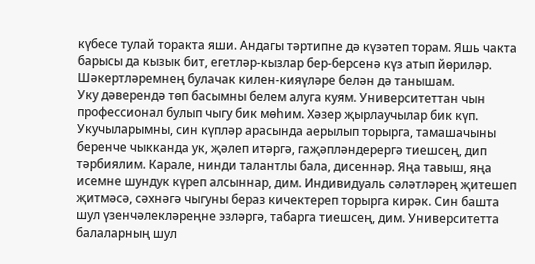күбесе тулай торакта яши. Андагы тәртипне дә күзәтеп торам. Яшь чакта барысы да кызык бит, егетләр-кызлар бер-берсенә күз атып йөриләр. Шәкертләремнең булачак килен-кияүләре белән дә танышам.
Уку дәверендә төп басымны белем алуга куям. Университеттан чын профессионал булып чыгу бик мөһим. Хәзер җырлаучылар бик күп. Укучыларымны, син күпләр арасында аерылып торырга, тамашачыны беренче чыкканда ук, җәлеп итәргә, гаҗәпләндерергә тиешсең, дип тәрбиялим. Карале, нинди талантлы бала, дисеннәр. Яңа тавыш, яңа исемне шундук күреп алсыннар, дим. Индивидуаль сәләтләрең җитешеп җитмәсә, сәхнәгә чыгуны бераз кичектереп торырга кирәк. Син башта шул үзенчәлекләреңне эзләргә, табарга тиешсең, дим. Университетта балаларның шул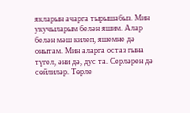якларын ачарга тырышабыз. Мин укучыларым белән яшим. Алар белән мәш килеп, яшемне дә онытам. Мин аларга остаз гына түгел, әни дә, дус та. Серләрен дә сөйлиләр. Төрле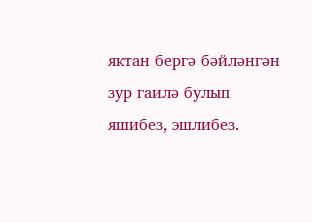яктан бергә бәйләнгән зур гаилә булып яшибез, эшлибез.